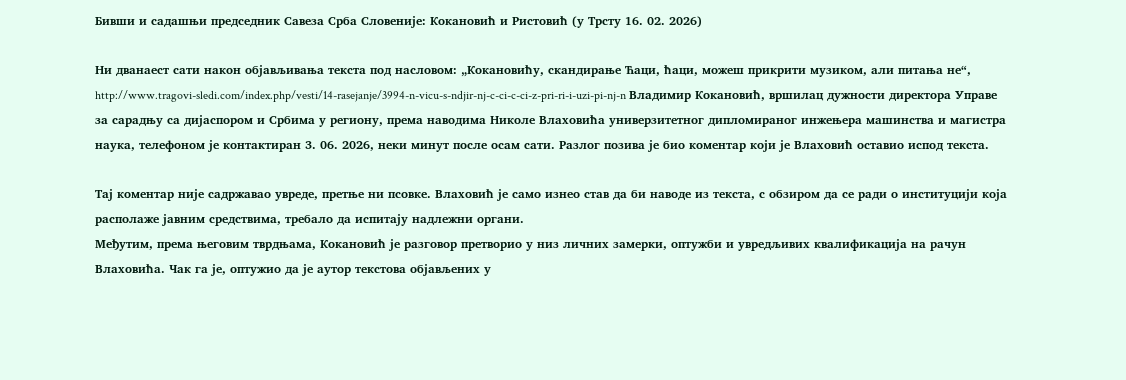Бивши и садашњи председник Савеза Срба Словеније: Кокановић и Ристовић (у Трсту 16. 02. 2026)

Ни дванаест сати након објављивања текста под насловом: „Кокановићу, скандирање Ћаци, ћаци, можеш прикрити музиком, али питања не“, http://www.tragovi-sledi.com/index.php/vesti/14-rasejanje/3994-n-vicu-s-ndjir-nj-c-ci-c-ci-z-pri-ri-i-uzi-pi-nj-n Владимир Кокановић, вршилац дужности директора Управе за сарадњу са дијаспором и Србима у региону, према наводима Николе Влаховића универзитетног дипломираног инжењера машинства и магистра наука, телефоном је контактиран 3. 06. 2026, неки минут после осам сати. Разлог позива је био коментар који је Влаховић оставио испод текста.

Тај коментар није садржавао увреде, претње ни псовке. Влаховић је само изнео став да би наводе из текста, с обзиром да се ради о институцији која располаже јавним средствима, требало да испитају надлежни органи.
Међутим, према његовим тврдњама, Кокановић је разговор претворио у низ личних замерки, оптужби и увредљивих квалификација на рачун Влаховића. Чак га је, оптужио да је аутор текстова објављених у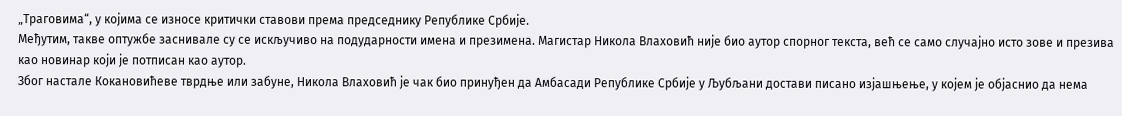„Траговима“, у којима се износе критички ставови према председнику Републике Србије.
Међутим, такве оптужбе заснивале су се искључиво на подударности имена и презимена. Магистар Никола Влаховић није био аутор спорног текста, већ се само случајно исто зове и презива као новинар који је потписан као аутор.
Због настале Кокановићеве тврдње или забуне, Никола Влаховић је чак био принуђен да Амбасади Републике Србије у Љубљани достави писано изјашњење, у којем је објаснио да нема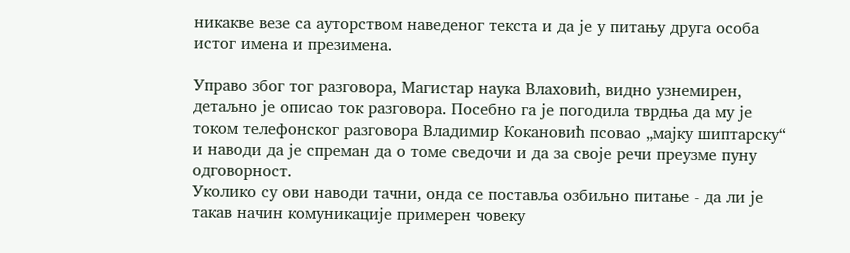никакве везе са ауторством наведеног текста и да је у питању друга особа истог имена и презимена.

Управо због тог разговора, Магистар наука Влаховић, видно узнемирен, детаљно је описао ток разговора. Посебно га је погодила тврдња да му је током телефонског разговора Владимир Кокановић псовао „мајку шиптарску“ и наводи да је спреман да о томе сведочи и да за своје речи преузме пуну одговорност.
Уколико су ови наводи тачни, онда се поставља озбиљно питање - да ли је такав начин комуникације примерен човеку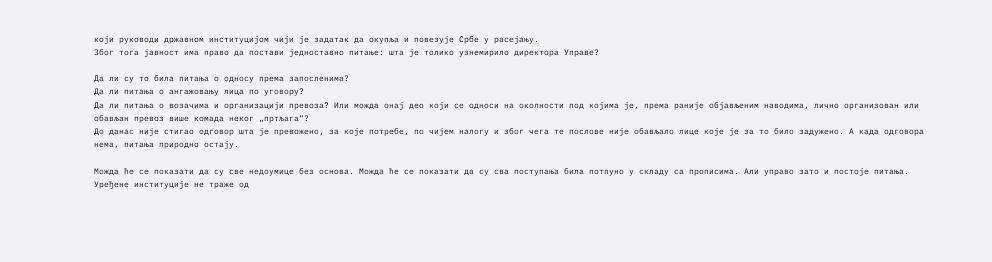који руководи државном институцијом чији је задатак да окупља и повезује Србе у расејању.
Због тога јавност има право да постави једноставно питање: шта је толико узнемирило директора Управе?

Да ли су то била питања о односу према запосленима?
Да ли питања о ангажовању лица по уговору?
Да ли питања о возачима и организацији превоза? Или можда онај део који се односи на околности под којима је, према раније објављеним наводима, лично организован или обављан превоз више комада неког „пртљага“?
До данас није стигао одговор шта је превожено, за које потребе, по чијем налогу и због чега те послове није обављало лице које је за то било задужено. А када одговора нема, питања природно остају.

Можда ће се показати да су све недоумице без основа. Можда ће се показати да су сва поступања била потпуно у складу са прописима. Али управо зато и постоје питања. Уређене институције не траже од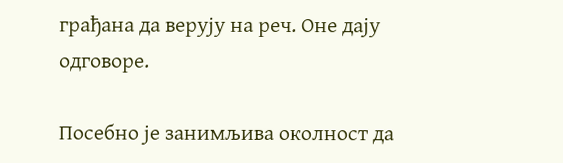грађана да верују на реч. Оне дају одговоре.

Посебно је занимљива околност да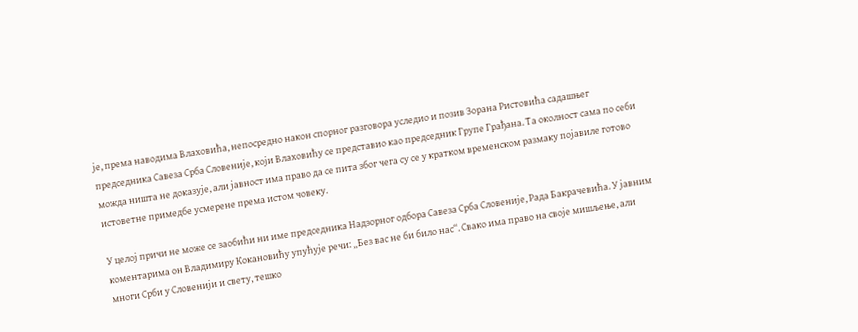је, према наводима Влаховића, непосредно након спорног разговора уследио и позив Зорана Ристовића садашњег председника Савеза Срба Словеније, који Влаховићу се представио као председник Групе Грађана. Та околност сама по себи можда ништа не доказује, али јавност има право да се пита због чега су се у кратком временском размаку појавиле готово истоветне примедбе усмерене према истом човеку.

У целој причи не може се заобићи ни име председника Надзорног одбора Савеза Срба Словеније, Рада Бакрачевића. У јавним коментарима он Владимиру Кокановићу упућује речи: „Без вас не би било нас“. Свако има право на своје мишљење, али многи Срби у Словенији и свету, тешко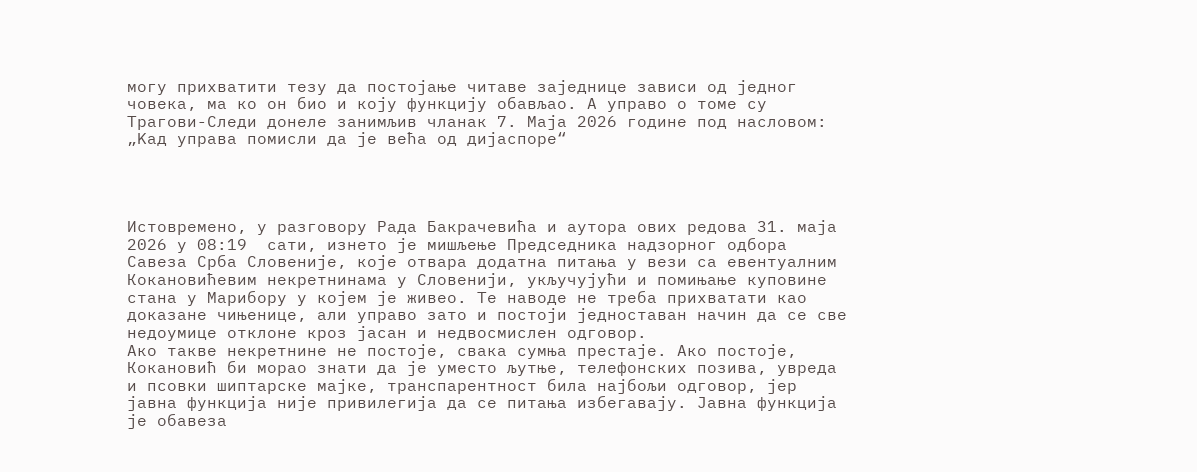могу прихватити тезу да постојање читаве заједнице зависи од једног човека, ма ко он био и коју функцију обављао. А управо о томе су Трагови-Следи донеле занимљив чланак 7. Маја 2026 године под насловом: „Kад управа помисли да је већа од дијаспоре“




Истовремено, у разговору Рада Бакрачевића и аутора ових редова 31. маја 2026 у 08:19  сати, изнето је мишљење Председника надзорног одбора Савеза Срба Словеније, које отвара додатна питања у вези са евентуалним Кокановићевим некретнинама у Словенији, укључујући и помињање куповине стана у Марибору у којем је живео. Те наводе не треба прихватати као доказане чињенице, али управо зато и постоји једноставан начин да се све недоумице отклоне кроз јасан и недвосмислен одговор.
Ако такве некретнине не постоје, свака сумња престаје. Ако постоје, Кокановић би морао знати да је уместо љутње, телефонских позива, увреда и псовки шиптарске мајке, транспарентност била најбољи одговор, јер јавна функција није привилегија да се питања избегавају. Јавна функција је обавеза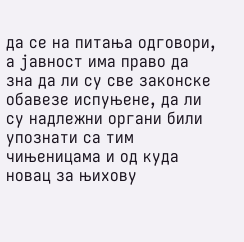да се на питања одговори, а јавност има право да зна да ли су све законске обавезе испуњене, да ли су надлежни органи били упознати са тим чињеницама и од куда новац за њихову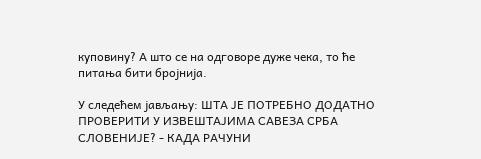куповину? А што се на одговоре дуже чека, то ће питања бити бројнија.

У следећем јављању: ШТА ЈЕ ПОТРЕБНО ДОДАТНО ПРОВЕРИТИ У ИЗВЕШТАЈИМА САВЕЗА СРБА СЛОВЕНИЈЕ? - КАДА РАЧУНИ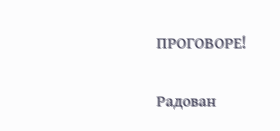ПРОГОВОРЕ!

Радован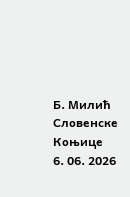Б. Милић
Словенске Коњице
6. 06. 2026